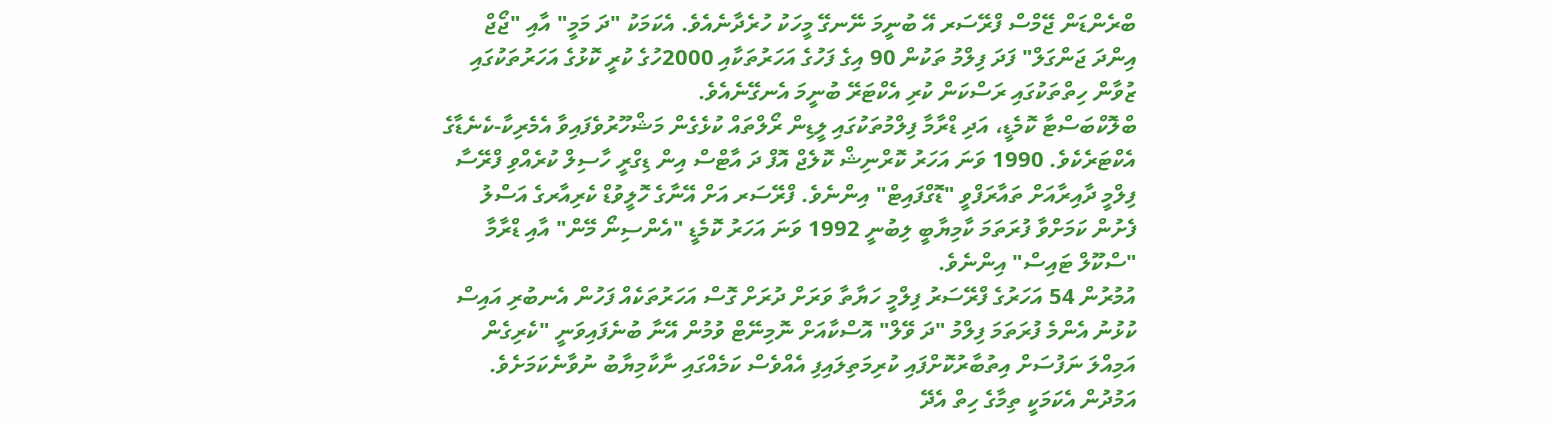ބްރެންޑަން ޖޭމްސް ފްރޭސަރ އޭ ބުނީމަ ނޭނގޭ މީހަކު ހުރެދާނެއެވެ. އެކަމަކު "ދަ މަމީ" އާއި "ޖޯޖް އިންދަ ޖަންގަލް" ފަދަ ފިލްމު ތަކުން 90 އިގެ ފަހުގެ އަހަރުތަކާއި 2000ހުގެ ކުރީ ކޮޅުގެ އަހަރުތަކުގައި ޒުވާން ހިތްތަކުގައި ރަސްކަން ކުރި އެކްޓަރޭ ބުނީމަ އެނގޭނެއެވެ.
ބްލޮކްބަސްޓާ ކޮމެޑީ، އަދި ޑްރާމާ ފިލްމުތަކުގައި ލީޑިން ރޯލްތައް ކުޅެގެން މަޝްހޫރުވެފައިވާ އެމެރިކާ-ކެނެޑާގެ އެކްޓަރެކެވެ. 1990 ވަނަ އަހަރު ކޮރްނިޝް ކޮލެޖް އޮފް ދަ އާޓްސް އިން ޑިގްރީ ހާސިލް ކުރެއްވި ފްރޭސާ ފިލްމީ ދާއިރާއަށް ތައާރަފްވީ "ޑޮގްފައިޓް" އިންނެވެ. ފްރޭސަރ އަށް އޭނާގެ ހޮލީވުޑް ކެރިއާރގެ އަސްލު ފެށުން ކަމަށްވާ ފުރަތަމަ ކާމިޔާބީ ލިބުނީ 1992 ވަނަ އަހަރު ކޮމެޑީ "އެންސިނޯ މޭން" އާއި ޑްރާމާ "ސްކޫލް ޓައިސް" އިންނެވެ.
އުމުރުން 54 އަހަރުގެ ފްރޭސަރު ފިލްމީ ހަޔާތާ ވަރަށް ދުރަށް ގޮސް އަހަރުތަކެއް ފަހުން އެނބުރި އައިސް ކުޅުނު އެންމެ ފުރަތަމަ ފިލްމު "ދަ ވޭލް" އޮސްކާއަށް ނޮމިނޭޓް ވުމުން އޭނާ ބުނެފައިވަނީ "ކެރިގެން އަމިއްލަ ނަފުސަށް އިތުބާރުކޮށްފައި ކުރިމަތިލައިފި އެއްވެސް ކަމެއްގައި ނާކާމިޔާބު ނުވާނެކަމަށެވެ. އަމުދުން އެކަމަކީ ތިމާގެ ހިތް އެދޭ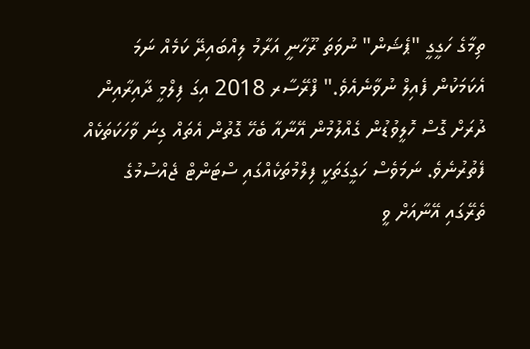ތިމާގެ ހަގީގީ "ޕެޝަން" ނުވަތަ ރޫހާނީ އަރާމު ލިއްބައިދޭ ކަމެއް ނަމަ އެކަމަކުން ފެއިލް ނުވާނެއެވެ." ފްރޭސާރ 2018 އިގަ ފިލްމީ ދާއިރާއިން ދުރަށް ގޮސް ހޮލީވުޑުން ގެއްލުމުން އޭނާއާ ބެހޭ ގޮތުން އެތައް ގިނަ ވާހަކަތަކެއް ފެތުރުނެވެ. ނަމަވެސް ހަގީގަތަކީ ފިލްމުތަކެއްގައި ސްޓަންޓް ޖެއްސުމުގެ ތެރޭގައި އޭނާއަށް ވީ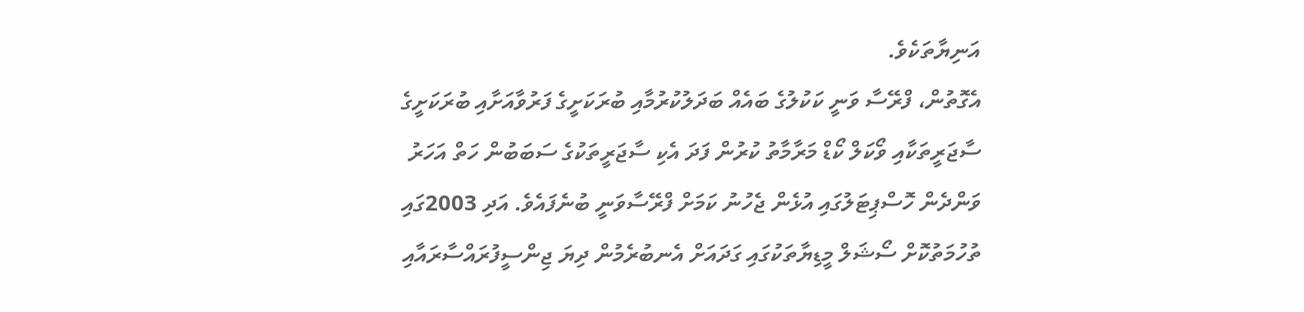އަނިޔާތަކެވެ.
އެގޮތުން، ފްރޭސާ ވަނީ ކަކުލުގެ ބައެއް ބަދަލުކުރުމާއި ބުރަކަށީގެ ފަރުވާއަށާއި ބުރަކަށީގެ ސާޖަރީތަކާއި ވޯކަލް ކޯޑް މަރާމާތު ކުރުން ފަދަ އެކި ސާޖަރީތަކުގެ ސަބަބުން ހަތް އަހަރު ވަންދެން ހޮސްޕިޓަލުގައި އުޅެން ޖެހުނު ކަމަށް ފްރޭސާވަނީ ބުނެފައެވެ. އަދި 2003ގައި ތުހުމަތުކޮށް ސޯޝަލް މީޑިޔާތަކުގައި ގަދައަށް އެނބުރެމުން ދިޔަ ޖިންސީފުރައްސާރައާއި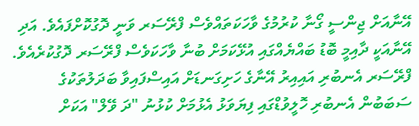އޭނާއަށް ޖިންސީ ގޯނާ ކުރުމުގެ ވާހަކަތައްވެސް ފްރޭސަރ ވަނީ ދޮގުކޮށްފައެވެ. އަދި އޭނާއަކީ ދާއިމީ ބޮޑު ބައްޔެއްގައި އުޅޭކަމަށް ބުނާ ވާހަކަވެސް ފްރޭސަރ ދޮގުކުރެއެވެ.
ފްރޭސަރ އެނބުރި އައިއިރު އޭނާގެ ހަށިގަނޑަށް އައިސްފައިވާ ބަދަލުތަކުގެ ސަބަބުން އެނބުރި ހޮލީވުޑްގައި ފިޔަވަޅު އެޅުމަށް ކުޅުނު "ދަ ވޭލް" އަކަށް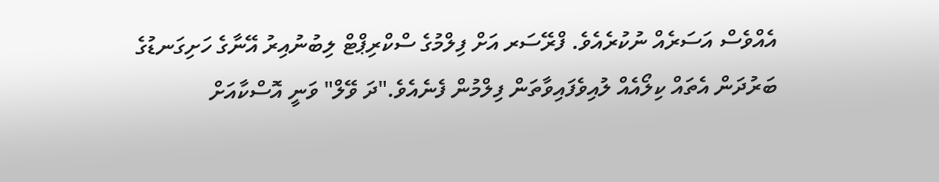އެއްވެސް އަސަރެއް ނުކުރެއެވެ. ފްރޭސަރ އަށް ފިލްމުގެ ސްކްރިޕްޓް ލިބުނުއިރު އޭނާގެ ހަށިގަނޑުގެ ބަރުދަން އެތައް ކިލޯއެއް ލުއިވެފައިވާތަން ފިލްމުން ފެނެއެވެ."ދަ ވޭލް" ވަނީ އޮސްކާއަށް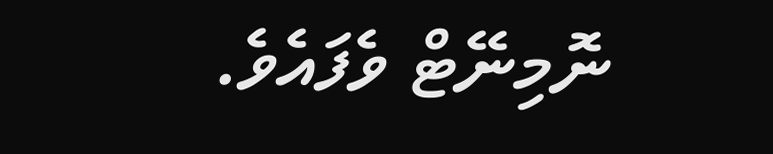ނޮމިނޭޓް ވެފައެވެ.